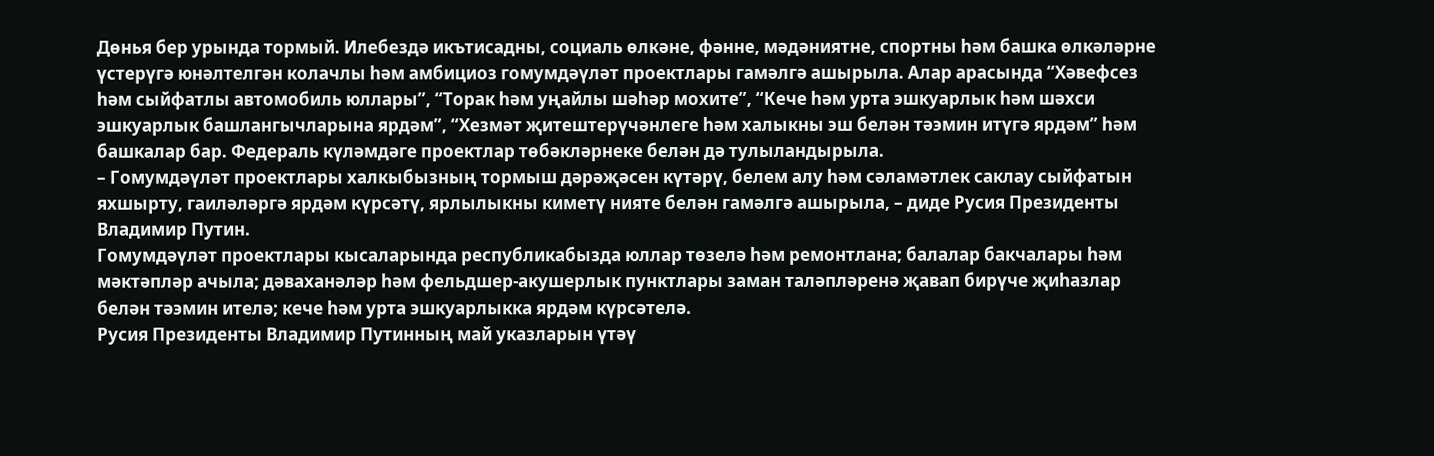Дөнья бер урында тормый. Илебездә икътисадны, социаль өлкәне, фәнне, мәдәниятне, спортны һәм башка өлкәләрне үстерүгә юнәлтелгән колачлы һәм амбициоз гомумдәүләт проектлары гамәлгә ашырыла. Алар арасында “Хәвефсез һәм сыйфатлы автомобиль юллары”, “Торак һәм уңайлы шәһәр мохите”, “Кече һәм урта эшкуарлык һәм шәхси эшкуарлык башлангычларына ярдәм”, “Хезмәт җитештерүчәнлеге һәм халыкны эш белән тәэмин итүгә ярдәм” һәм башкалар бар. Федераль күләмдәге проектлар төбәкләрнеке белән дә тулыландырыла.
– Гомумдәүләт проектлары халкыбызның тормыш дәрәҗәсен күтәрү, белем алу һәм сәламәтлек саклау сыйфатын яхшырту, гаиләләргә ярдәм күрсәтү, ярлылыкны киметү нияте белән гамәлгә ашырыла, – диде Русия Президенты Владимир Путин.
Гомумдәүләт проектлары кысаларында республикабызда юллар төзелә һәм ремонтлана; балалар бакчалары һәм мәктәпләр ачыла; дәваханәләр һәм фельдшер-акушерлык пунктлары заман таләпләренә җавап бирүче җиһазлар белән тәэмин ителә; кече һәм урта эшкуарлыкка ярдәм күрсәтелә.
Русия Президенты Владимир Путинның май указларын үтәү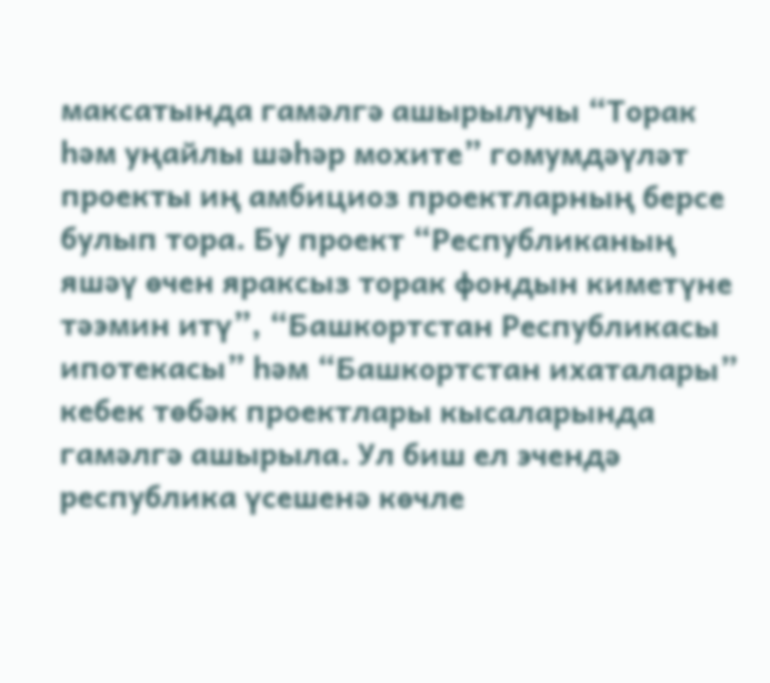максатында гамәлгә ашырылучы “Торак һәм уңайлы шәһәр мохите” гомумдәүләт проекты иң амбициоз проектларның берсе булып тора. Бу проект “Республиканың яшәү өчен яраксыз торак фондын киметүне тәэмин итү”, “Башкортстан Республикасы ипотекасы” һәм “Башкортстан ихаталары” кебек төбәк проектлары кысаларында гамәлгә ашырыла. Ул биш ел эчендә республика үсешенә көчле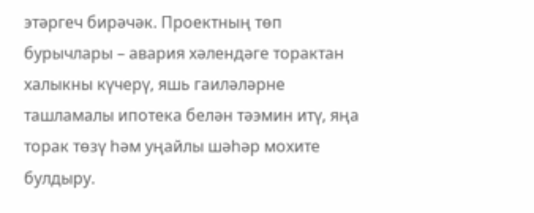этәргеч бирәчәк. Проектның төп бурычлары – авария хәлендәге торактан халыкны күчерү, яшь гаиләләрне ташламалы ипотека белән тәэмин итү, яңа торак төзү һәм уңайлы шәһәр мохите булдыру.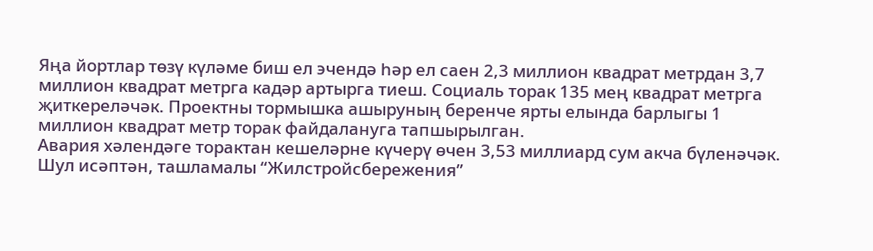Яңа йортлар төзү күләме биш ел эчендә һәр ел саен 2,3 миллион квадрат метрдан 3,7 миллион квадрат метрга кадәр артырга тиеш. Социаль торак 135 мең квадрат метрга җиткереләчәк. Проектны тормышка ашыруның беренче ярты елында барлыгы 1 миллион квадрат метр торак файдалануга тапшырылган.
Авария хәлендәге торактан кешеләрне күчерү өчен 3,53 миллиард сум акча бүленәчәк. Шул исәптән, ташламалы “Жилстройсбережения”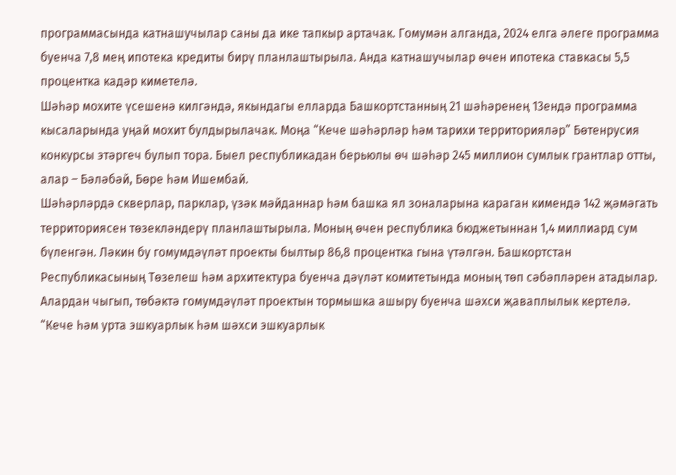программасында катнашучылар саны да ике тапкыр артачак. Гомумән алганда, 2024 елга әлеге программа буенча 7,8 мең ипотека кредиты бирү планлаштырыла. Анда катнашучылар өчен ипотека ставкасы 5,5 процентка кадәр киметелә.
Шәһәр мохите үсешенә килгәндә, якындагы елларда Башкортстанның 21 шәһәренең 13ендә программа кысаларында уңай мохит булдырылачак. Моңа “Кече шәһәрләр һәм тарихи территорияләр” Бөтенрусия конкурсы этәргеч булып тора. Быел республикадан берьюлы өч шәһәр 245 миллион сумлык грантлар отты, алар – Бәләбәй, Бөре һәм Ишембай.
Шәһәрләрдә скверлар, парклар, үзәк мәйданнар һәм башка ял зоналарына караган кимендә 142 җәмәгать территориясен төзекләндерү планлаштырыла. Моның өчен республика бюджетыннан 1,4 миллиард сум бүленгән. Ләкин бу гомумдәүләт проекты былтыр 86,8 процентка гына үтәлгән. Башкортстан Республикасының Төзелеш һәм архитектура буенча дәүләт комитетында моның төп сәбәпләрен атадылар. Алардан чыгып, төбәктә гомумдәүләт проектын тормышка ашыру буенча шәхси җаваплылык кертелә.
“Кече һәм урта эшкуарлык һәм шәхси эшкуарлык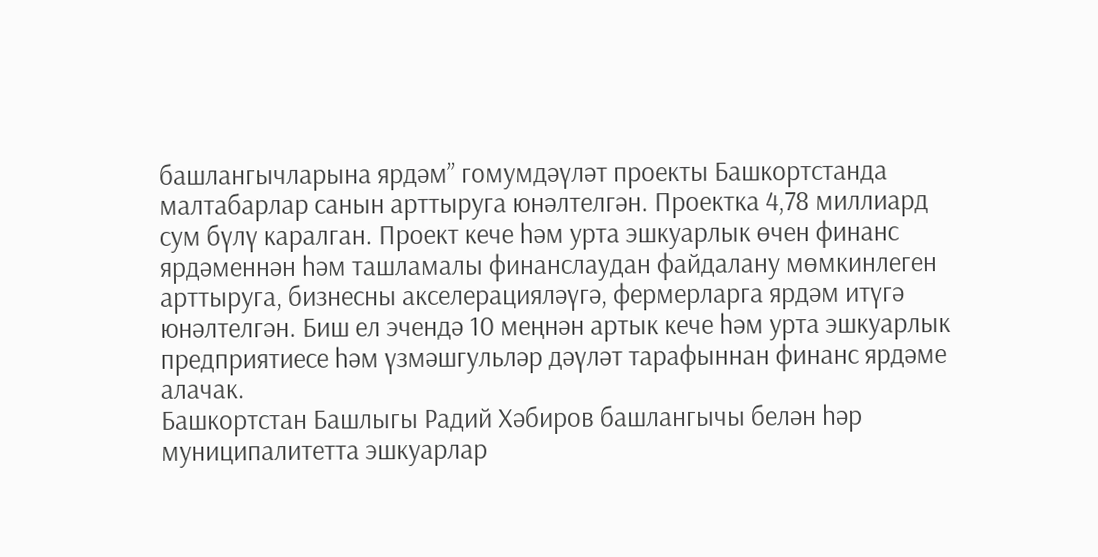башлангычларына ярдәм” гомумдәүләт проекты Башкортстанда малтабарлар санын арттыруга юнәлтелгән. Проектка 4,78 миллиард сум бүлү каралган. Проект кече һәм урта эшкуарлык өчен финанс ярдәменнән һәм ташламалы финанслаудан файдалану мөмкинлеген арттыруга, бизнесны акселерацияләүгә, фермерларга ярдәм итүгә юнәлтелгән. Биш ел эчендә 10 меңнән артык кече һәм урта эшкуарлык предприятиесе һәм үзмәшгульләр дәүләт тарафыннан финанс ярдәме алачак.
Башкортстан Башлыгы Радий Хәбиров башлангычы белән һәр муниципалитетта эшкуарлар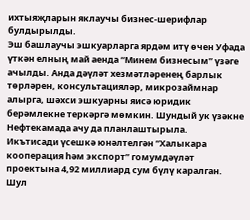ихтыяҗларын яклаучы бизнес-шерифлар булдырылды.
Эш башлаучы эшкуарларга ярдәм итү өчен Уфада үткән елның май аенда “Минем бизнесым” үзәге ачылды. Анда дәүләт хезмәтләренең барлык төрләрен, консультацияләр, микрозаймнар алырга, шәхси эшкуарны яисә юридик берәмлекне теркәргә мөмкин. Шундый ук үзәкне Нефтекамада ачу да планлаштырыла.
Икътисади үсешкә юнәлтелгән “Халыкара кооперация һәм экспорт” гомумдәүләт проектына 4,92 миллиард сум бүлү каралган. Шул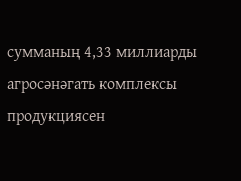сумманың 4,33 миллиарды агросәнәгать комплексы продукциясен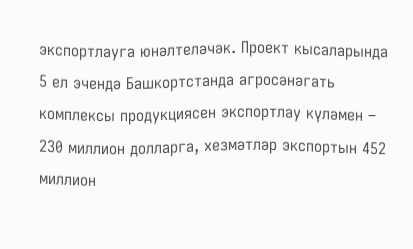экспортлауга юнәлтеләчәк. Проект кысаларында 5 ел эчендә Башкортстанда агросәнәгать комплексы продукциясен экспортлау күләмен – 230 миллион долларга, хезмәтләр экспортын 452 миллион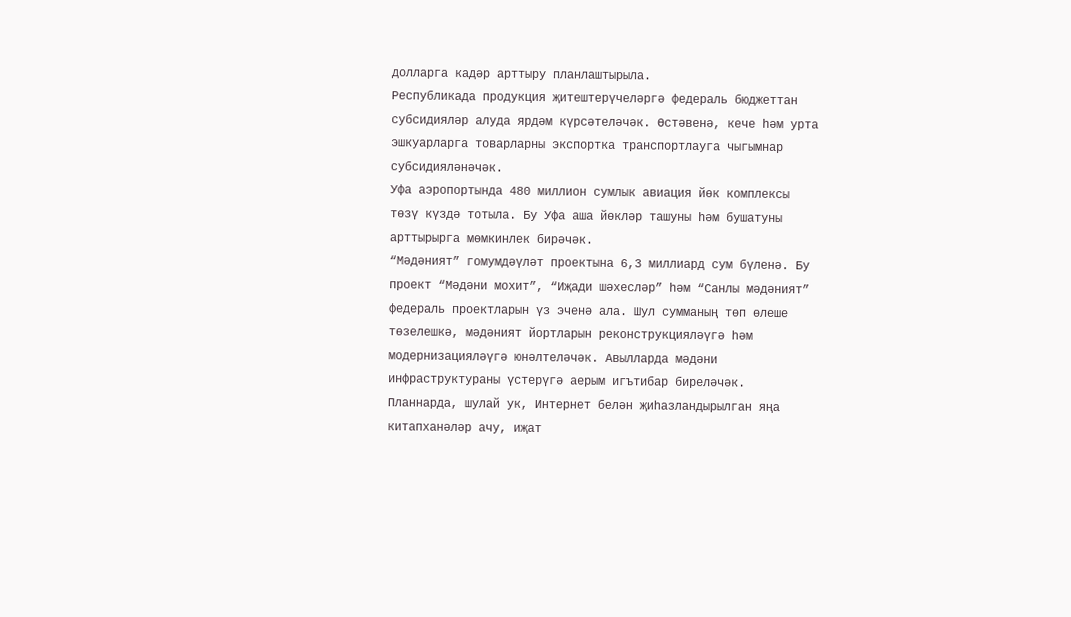долларга кадәр арттыру планлаштырыла.
Республикада продукция җитештерүчеләргә федераль бюджеттан субсидияләр алуда ярдәм күрсәтеләчәк. Өстәвенә, кече һәм урта эшкуарларга товарларны экспортка транспортлауга чыгымнар субсидияләнәчәк.
Уфа аэропортында 480 миллион сумлык авиация йөк комплексы төзү күздә тотыла. Бу Уфа аша йөкләр ташуны һәм бушатуны арттырырга мөмкинлек бирәчәк.
“Мәдәният” гомумдәүләт проектына 6,3 миллиард сум бүленә. Бу проект “Мәдәни мохит”, “Иҗади шәхесләр” һәм “Санлы мәдәният” федераль проектларын үз эченә ала. Шул сумманың төп өлеше төзелешкә, мәдәният йортларын реконструкцияләүгә һәм модернизацияләүгә юнәлтеләчәк. Авылларда мәдәни инфраструктураны үстерүгә аерым игътибар биреләчәк.
Планнарда, шулай ук, Интернет белән җиһазландырылган яңа китапханәләр ачу, иҗат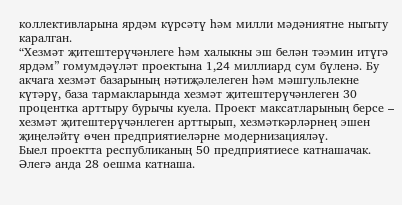коллективларына ярдәм күрсәтү һәм милли мәдәниятне ныгыту каралган.
“Хезмәт җитештерүчәнлеге һәм халыкны эш белән тәэмин итүгә ярдәм” гомумдәүләт проектына 1,24 миллиард сум бүленә. Бу акчага хезмәт базарының нәтиҗәлелеген һәм мәшгульлекне күтәрү, база тармакларында хезмәт җитештерүчәнлеген 30 процентка арттыру бурычы куела. Проект максатларының берсе – хезмәт җитештерүчәнлеген арттырып, хезмәткәрләрнең эшен җиңеләйтү өчен предприятиеләрне модернизацияләү.
Быел проектта республиканың 50 предприятиесе катнашачак. Әлегә анда 28 оешма катнаша.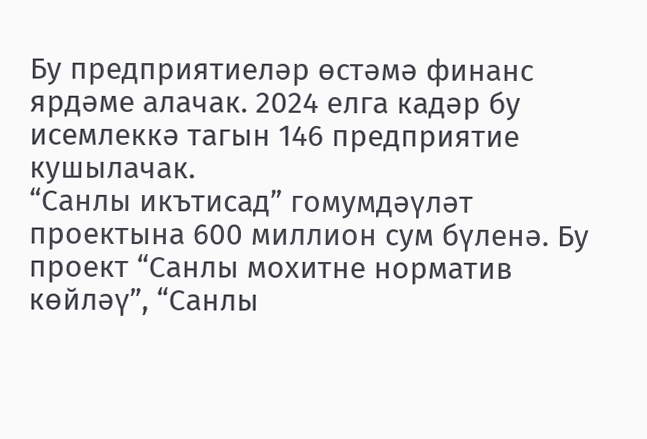Бу предприятиеләр өстәмә финанс ярдәме алачак. 2024 елга кадәр бу исемлеккә тагын 146 предприятие кушылачак.
“Санлы икътисад” гомумдәүләт проектына 600 миллион сум бүленә. Бу проект “Санлы мохитне норматив көйләү”, “Санлы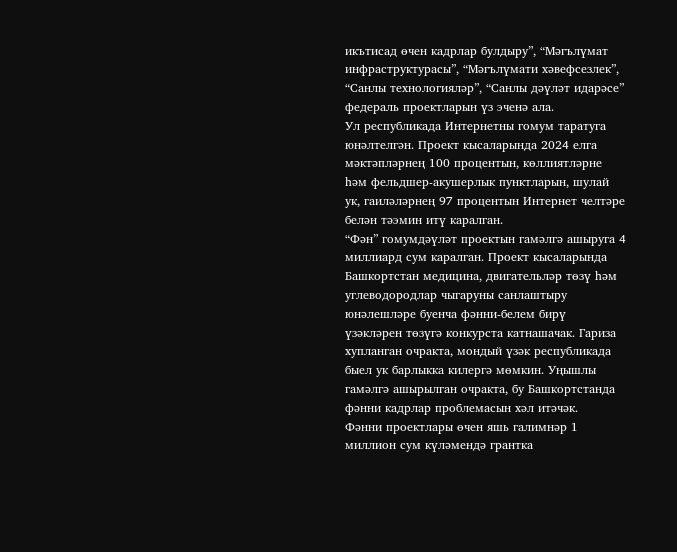икътисад өчен кадрлар булдыру”, “Мәгълүмат инфраструктурасы”, “Мәгълүмати хәвефсезлек”, “Санлы технологияләр”, “Санлы дәүләт идарәсе” федераль проектларын үз эченә ала.
Ул республикада Интернетны гомум таратуга юнәлтелгән. Проект кысаларында 2024 елга мәктәпләрнең 100 процентын, көллиятләрне һәм фельдшер-акушерлык пунктларын, шулай ук, гаиләләрнең 97 процентын Интернет челтәре белән тәэмин итү каралган.
“Фән” гомумдәүләт проектын гамәлгә ашыруга 4 миллиард сум каралган. Проект кысаларында Башкортстан медицина, двигательләр төзү һәм углеводородлар чыгаруны санлаштыру юнәлешләре буенча фәнни-белем бирү үзәкләрен төзүгә конкурста катнашачак. Гариза хупланган очракта, мондый үзәк республикада быел ук барлыкка килергә мөмкин. Уңышлы гамәлгә ашырылган очракта, бу Башкортстанда фәнни кадрлар проблемасын хәл итәчәк.
Фәнни проектлары өчен яшь галимнәр 1 миллион сум күләмендә грантка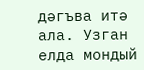дәгъва итә ала. Узган елда мондый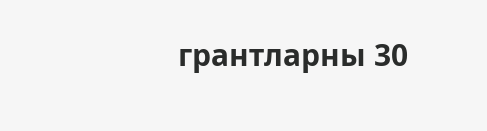грантларны 30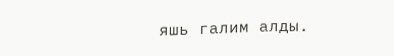яшь галим алды.